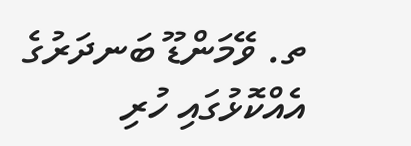ތ. ވޭމަންޑޫ ބަނދަރުގެ އެއްކޮޅުގައި ހުރި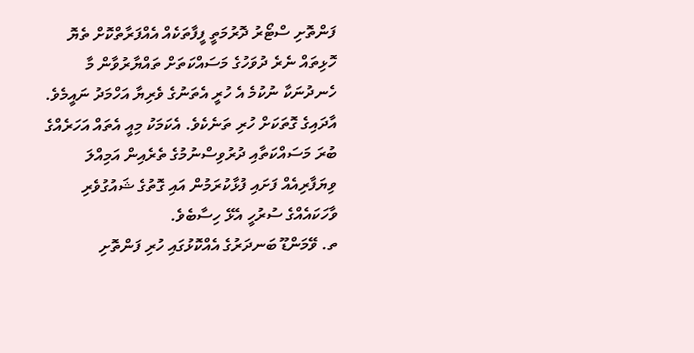ފަންތޮށި ސްޓޯރު ދޮރުމަތީ ފީފާތަކެއް އެއްފަރާތްކޮށް ތެޔޮ ހޮޅިތައް ނެރެ ދުވަހުގެ މަސައްކަތަށް ތައްޔާރުވާން މާ ހެނދުނަކާ ނުކުމެ އެ ހުރީ އެތަނުގެ ވެރިޔާ އަހްމަދު ނައީމެވެ. އާދައިގެ ގޮތަކަށް ހުރި ތަނެކެވެ. އެކަމަކު މިއީ އެތައް އަހަރެއްގެ ބުރަ މަސައްކަތާއި ދުރުވިސްނުމުގެ ތެރެއިން އަމިއްލަ ވިޔަފާރިއެއް ފަށައި ފުޅާކުރަމުން އައި ގޮތުގެ ޝައުގުވެރި ވާހަކައެއްގެ ސުރުހީ އެޅޭ ހިސާބެވެ.
ތ. ވޭމަންޑޫ ބަނދަރުގެ އެއްކޮޅުގައި ހުރި ފަންތޮށި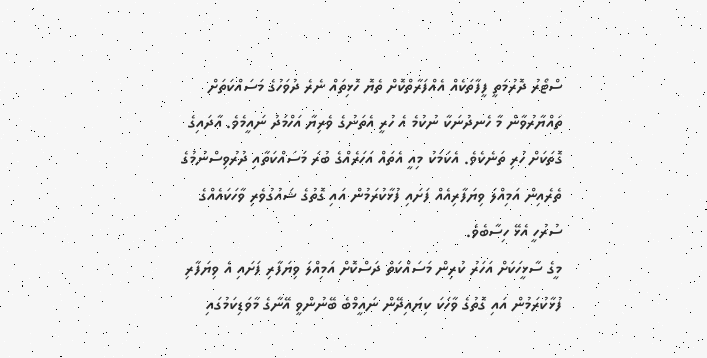ސްޓޯރު ދޮރުމަތީ ފީފާތަކެއް އެއްފަރާތްކޮށް ތެޔޮ ހޮޅިތައް ނެރެ ދުވަހުގެ މަސައްކަތަށް ތައްޔާރުވާން މާ ހެނދުނަކާ ނުކުމެ އެ ހުރީ އެތަނުގެ ވެރިޔާ އަހްމަދު ނައީމެވެ. އާދައިގެ ގޮތަކަށް ހުރި ތަނެކެވެ. އެކަމަކު މިއީ އެތައް އަހަރެއްގެ ބުރަ މަސައްކަތާއި ދުރުވިސްނުމުގެ ތެރެއިން އަމިއްލަ ވިޔަފާރިއެއް ފަށައި ފުޅާކުރަމުން އައި ގޮތުގެ ޝައުގުވެރި ވާހަކައެއްގެ ސުރުހީ އެޅޭ ހިސާބެވެ.
މީގެ ސާޅީހަކަށް އަހަރު ކުރިން މަސައްކަތް ދަސްކޮށް އަމިއްލަ ވިޔަފާރި ފަށައި އެ ވިޔަފާރި ފުޅާކުރަމުން އައި ގޮތުގެ ވާހަކަ ކިޔައިދޭން ނައީމްބެ ބޭނުންވީ އޭނާގެ މާވަޑިކަމުގައި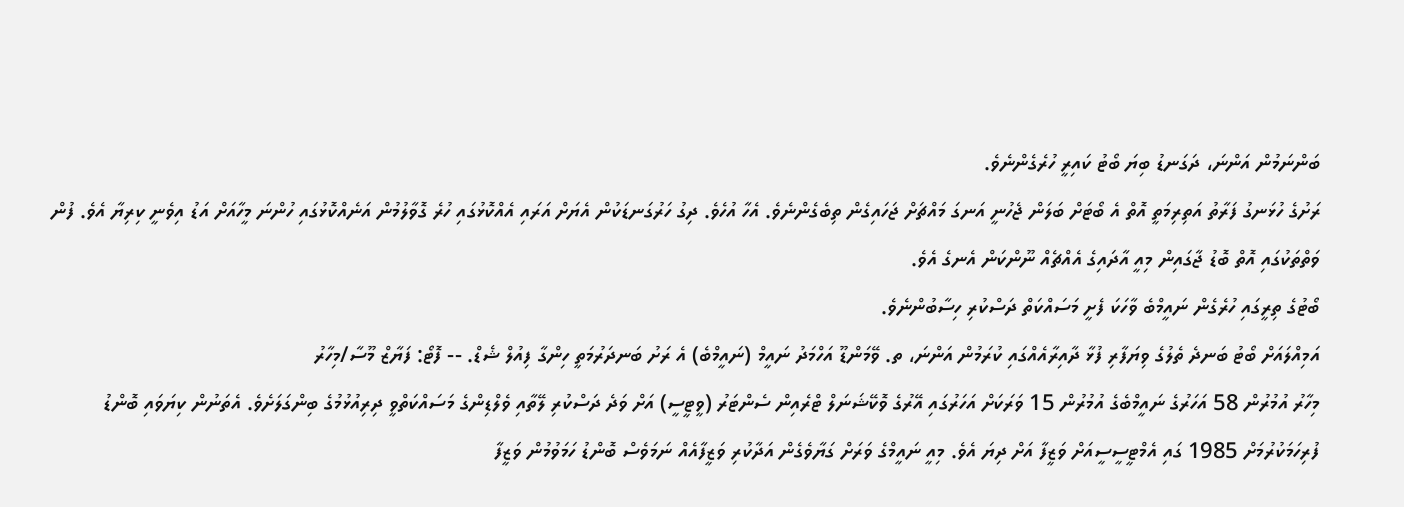ބަންނަމުން އަންނަ، ދަގަނޑު ބިޔަ ބޯޓު ކައިރީ ހުރެގެންނެވެ.
ރަށުގެ ހުޅަނގު ފަރާތު އަތިރިމަތީ އޮތް އެ ބޯޓަށް ބަލަން ޖެހުނީ އަނގަ މައްޗަށް ޖަހައިގެން ތިބެގެންނެވެ. އެހާ އުހެވެ. ދިގު ހަރުގަނޑަކުން އެޔަށް އަރައި އެއްކޮޅުގައި ހުރެ ގޮވާލުމުން އަނެއްކޮޅުގައި ހުންނަ މީހާއަށް އަޑު އިވެނީ ކިރިޔާ އެވެ. ފުން ވަތްތަކުގައި އޮތް ބޮޑު ޖާގައިން މިއީ އާދައިގެ އެއްޗެއް ނޫންކަން އެނގެ އެވެ.
ބޯޓުގެ ތިރީގައި ހުރެގެން ނައީމްބެ ވާހަކަ ފެށީ މަސައްކަތް ދަސްކުރި ހިސާބުންނެވެ.
އަމިއްލައަށް ބޯޓު ބަނދެ ތެލުގެ ވިޔަފާރި ފުޅާ ދާއިރާއެއްގައި ކުރަމުން އަންނަ، ތ. ވޭމަންޑޫ އަހްމަދު ނައީމް (ނައީމްބެ) އެ ރަށު ބަނދަރުމަތީ ހިންގާ ފިއުލް ޝެޑް. -- ފޮޓޯ: ފަޔާޒް މޫސާ/މިހާރު
މިހާރު އުމުރުން 58 އަހަރުގެ ނައީމްބެގެ އުމުރުން 15 ވަރަކަށް އަހަރުގައި އޭރުގެ ވޮކޭޝަނަލް ޓްރެއިން ސެންޓަރު (ވީޓީސީ) އަށް ވަދެ ދަސްކުރި ލޭތާއި ވެލްޑިންގެ މަސައްކަތްވީ ދިރިއުޅުމުގެ ބިންގަލަށެވެ. އެތަނުން ކިޔަވައި ބޮންޑު ފުރިހަމަކުރުމަށް 1985 ގައި އެމްޓީސީސީއަށް ވަޒީފާ އަށް ދިޔަ އެވެ. މިއީ ނައީމްގެ ވަރަށް ގަޔާވެގެން އަދާކުރި ވަޒީފާއެއް ނަމަވެސް ބޮންޑު ހަމަވުމުން ވަޒީފާ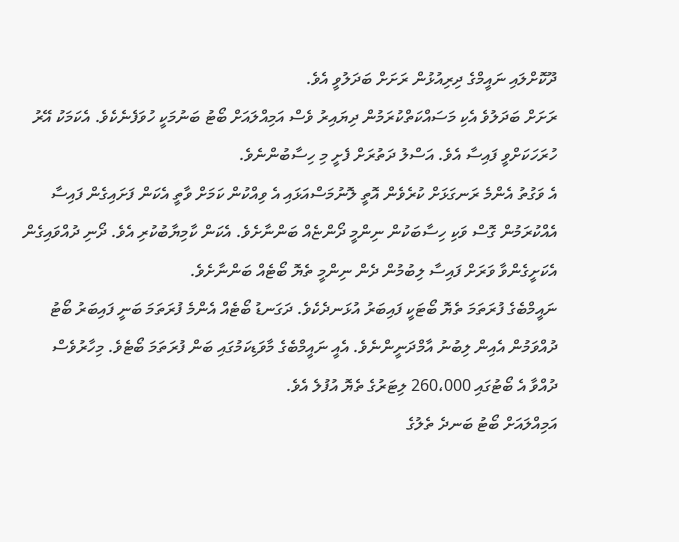ދޫކޮށްލައި ނައީމްގެ ދިރިއުޅުން ރަށަށް ބަދަލުވީ އެވެ.
ރަށަށް ބަދަލުވެ އެކި މަސައްކަތްކުރަމުން ދިޔައިރު ވެސް އަމިއްލައަށް ބޯޓު ބަނުމަކީ ހުވަފެނެކެވެ. އެކަމަކު އޭރު ހުރަހަކަށްވީ ފައިސާ އެވެ. އަސްލު ދަތުރަށް ފެށީ މި ހިސާބުންނެވެ.
އެ ވަގުތު އެންމެ ރަނގަޅަށް ކުރެވެން އޮތީ ލޮނުމަސްއަޅައި އެ ވިއްކުން ކަމަށް ވާތީ އެކަން ފަށައިގެން ފައިސާ އެއްކުރަމުން ގޮސް ވަކި ހިސާބަކުން ނިންމީ ދޯންޏެއް ބަންނާށެވެ. އެކަން ކާމިޔާބުކުރި އެވެ. ދޯނި ދުއްވައިގެން އެކަށީގެންވާ ވަރަށް ފައިސާ ލިބުމުން ދެން ނިންމީ ތެޔޮ ބޯޓެއް ބަންނާށެވެ.
ނައީމްބެގެ ފުރަތަމަ ތެޔޮ ބޯޓަކީ ފައިބަރު އުޅަނދެކެވެ. ދަގަނޑު ބޯޓެއް އެންމެ ފުރަތަމަ ބަނީ ފައިބަރު ބޯޓު ދުއްވަމުން އެއިން ލިބުނު އާމްދަނީންނެވެ. އެއީ ނައީމްބެގެ މާވަޑިކަމުގައި ބަން ފުރަތަމަ ބޯޓެވެ. މިހާރުވެސް ދުއްވާ އެ ބޯޓުގައި 260،000 ލިޓަރުގެ ތެޔޮ އުފުލެ އެވެ.
އަމިއްލައަށް ބޯޓު ބަނދެ ތެލުގެ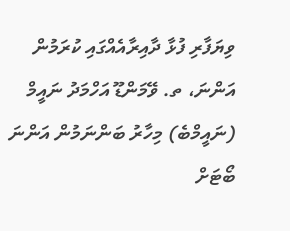ވިޔަފާރި ފުޅާ ދާއިރާއެއްގައި ކުރަމުން އަންނަ، ތ. ވޭމަންޑޫ އަހްމަދު ނައީމް (ނައީމްބެ) މިހާރު ބަންނަމުން އަންނަ ބޯޓަށް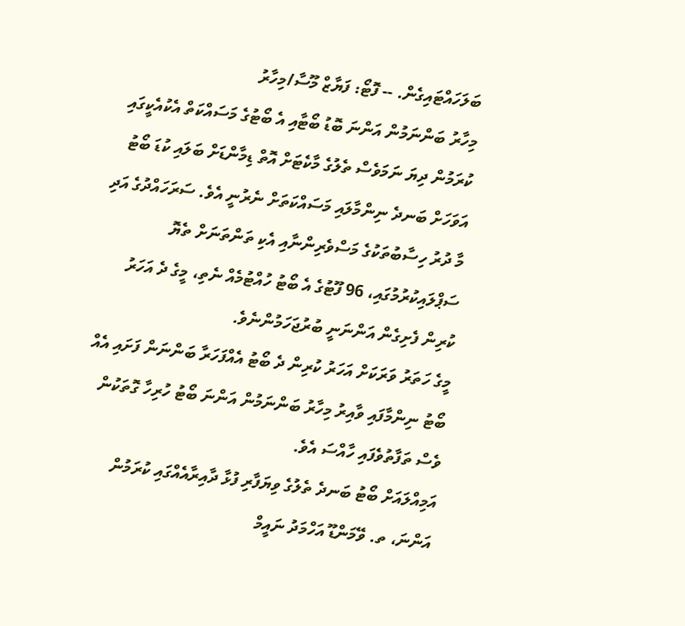ބަލަހައްޓައިގެން. -- ފޮޓޯ: ފަޔާޒް މޫސާ/މިހާރު
މިހާރު ބަންނަމުން އަންނަ ބޮޑު ބޯޓާއި އެ ބޯޓުގެ މަސައްކަތް އެކުއެކީގައި ކުރަމުން ދިޔަ ނަމަވެސް ތެލުގެ މާކެޓަށް އޮތް ޑިމާންޑަށް ބަލައި ކުޑަ ބޯޓު އަވަހަށް ބަނދެ ނިންމާލައި މަސައްކަތަށް ނެރުނީ އެވެ. ސަރަހައްދުގެ އަދި މާ ދުރު ހިސާބުތަކުގެ މަސްވެރިންނާއި އެކި ތަންތަނަށް ތެޔޮ ސަޕްލައިކުރުމުގައި، 96 ފޫޓުގެ އެ ބޯޓު ހުއްޓުމެއް ނެތި، މީގެ ދެ އަހަރު ކުރިން ފެށިގެން އަންނަނީ ބުރުޖަހަމުންނެވެ.
މީގެ ހަތަރު ވަރަކަށް އަހަރު ކުރިން ދެ ބޯޓު އެއްފަހަރާ ބަންނަން ފަށައި އެއް ބޯޓު ނިންމާފައި ވާއިރު މިހާރު ބަންނަމުން އަންނަ ބޯޓު ހުރިހާ ގޮތަކުން ވެސް ތަފާތުވެފައި ހާއްސަ އެވެ.
އަމިއްލައަށް ބޯޓު ބަނދެ ތެލުގެ ވިޔަފާރި ފުޅާ ދާއިރާއެއްގައި ކުރަމުން އަންނަ، ތ. ވޭމަންޑޫ އަހްމަދު ނައީމް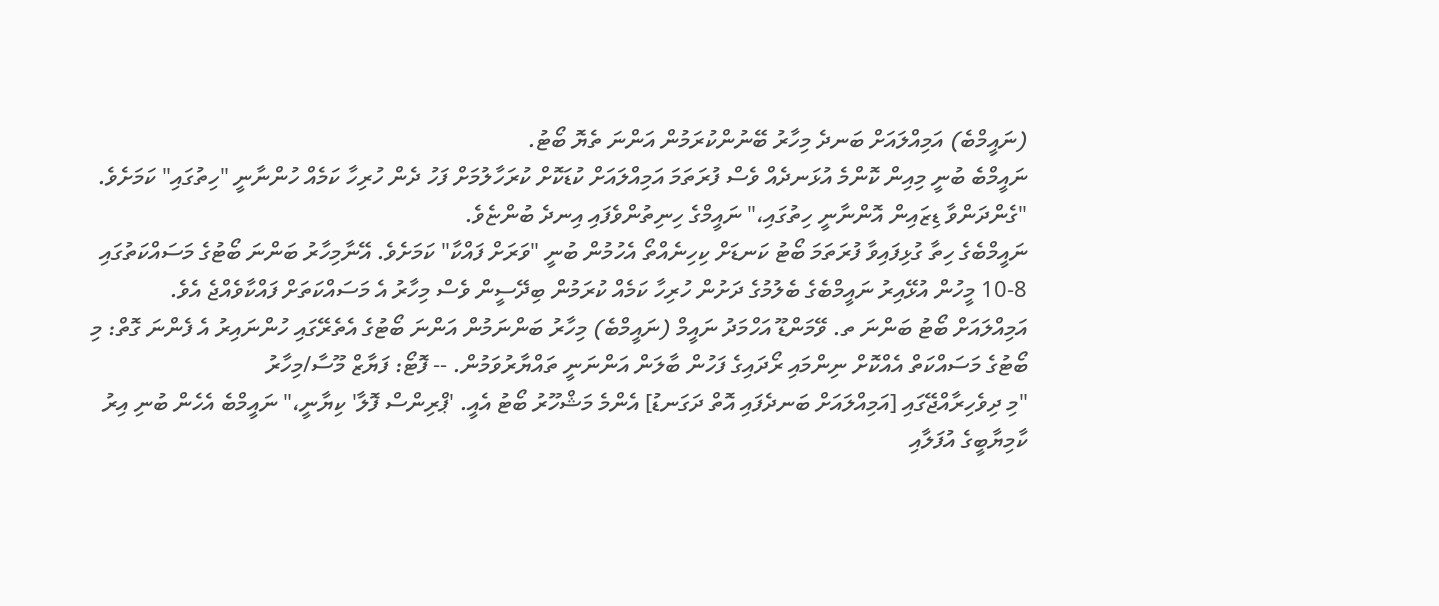(ނައީމްބެ) އަމިއްލައަށް ބަނދެ މިހާރު ބޭނުންކުރަމުން އަންނަ ތެޔޮ ބޯޓު.
ނައީމްބެ ބުނީ މިއިން ކޮންމެ އުޅަނދެއް ވެސް ފުރަތަމަ އަމިއްލައަށް ކުޑަކޮށް ކުރަހާލުމަށް ފަހު ދެން ހުރިހާ ކަމެއް ހުންނާނީ "ހިތުގައި" ކަމަށެވެ.
"ގެންދަންވާ ޑިޒައިން އޮންނާނީ ހިތުގައި،" ނައީމްގެ ހިނިތުންވެފައި އިނދެ ބުންޏެވެ.
ނައީމްބެގެ ހިތާ ގުޅިފައިވާ ފުރަތަމަ ބޯޓު ކަނޑަށް ކިހިނެއްތޯ އެހުމުން ބުނީ "ވަރަށް ފައްކާ" ކަމަށެވެ. އޭނާމިހާރު ބަންނަ ބޯޓުގެ މަސައްކަތުގައި 8-10 މީހުން އުޅޭއިރު ނައީމްބެގެ ބެލުމުގެ ދަށުން ހުރިހާ ކަމެއް ކުރަމުން ބިދޭސީން ވެސް މިހާރު އެ މަސައްކަތަށް ފައްކާވެއްޖެ އެވެ.
އަމިއްލައަށް ބޯޓު ބަންނަ ތ. ވޭމަންޑޫ އަހްމަދު ނައީމް (ނައީމްބެ) މިހާރު ބަންނަމުން އަންނަ ބޯޓުގެ އެތެރޭގައި ހުންނައިރު އެ ފެންނަ ގޮތް: މި ބޯޓުގެ މަސައްކަތް އެއްކޮށް ނިންމައި ރޯދައިގެ ފަހުން ބާލަން އަންނަނީ ތައްޔާރުވަމުން. -- ފޮޓޯ: ފަޔާޒް މޫސާ/މިހާރު
"މި ދިވެހިރާއްޖޭގައި [އަމިއްލައަށް ބަނދެފައި އޮތް ދަގަނޑު] އެންމެ މަޝްހޫރު ބޯޓު އެއީ. 'ޕްރިންސް ފޮލާ' ކިޔާނީ،" ނައީމްބެ އެހެން ބުނި އިރު ކާމިޔާބީގެ އުފަލާއި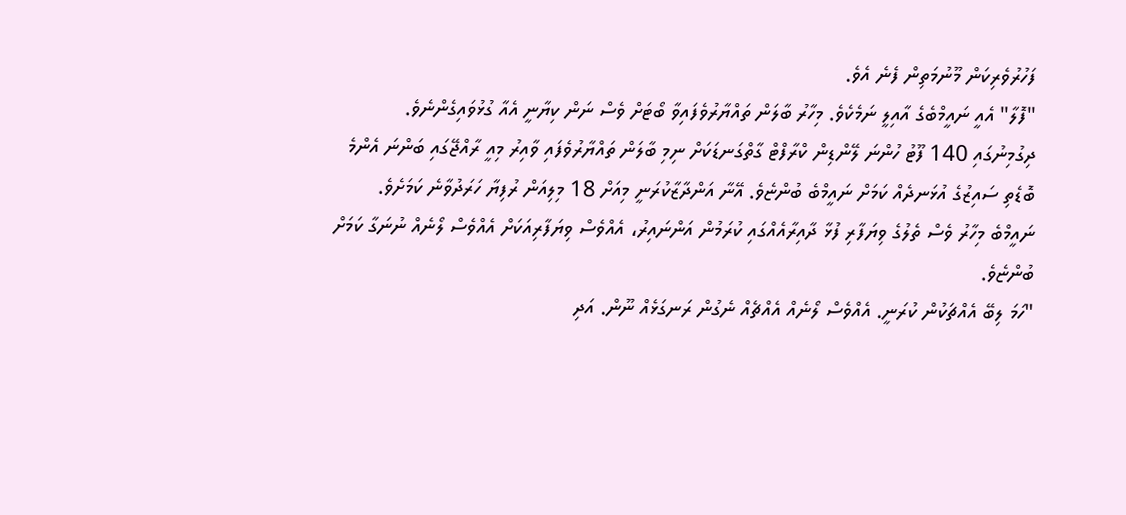ފަހުރުވެރިކަން މޫނުމަތިން ފެނެ އެވެ.
"ފޮލާ" އެއީ ނައީމްބެގެ އާއިލީ ނަމެކެވެ. މިހާރު ބާލަން ތައްޔާރުވެފައިވާ ބޯޓަށް ވެސް ނަން ކިޔާނީ އެއާ ގުޅުވައިގެންނެވެ.
ދިގުމިނުގައި 140 ފޫޓު ހުންނަ ލޭންޑިން ކްރާފްޓް ގާތްގަނޑަކަށް ނިމި ބާލަން ތައްޔާރުވެފައި ވާއިރު މިއީ ރާއްޖޭގައި ބަންނަ އެންމެ ބޮޑެތި ސައިޒުގެ އުޅަނދެއް ކަމަށް ނައީމްބެ ބުންޏެވެ. އޭނާ އަންދާޒާކުރަނީ މިއަށް 18 މިލިއަން ރުފިޔާ ހަރަދުވާނެ ކަމަށެވެ.
ނައީމްބެ މިހާރު ވެސް ތެލުގެ ވިޔަފާރި ފުޅާ ދާއިރާއެއްގައި ކުރަމުން އަންނައިރު، އެއްވެސް ވިޔަފާރިއަކަށް އެއްވެސް ލޯނެއް ނުނަގާ ކަމަށް ބުންޏެވެ.
"ހަމަ ލިބޭ އެއްޗަކުން ކުރަނީ. އެއްވެސް ލޯނެއް އެއްޗެއް ނެގުން ރަނގަޅެއް ނޫން. އަދި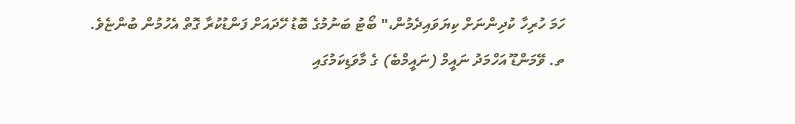ހަމަ ހުރިހާ ކުދިންނަށް ކިޔަވައިދެމުން،" ބޯޓު ބަނުމުގެ ބޮޑު ހޭދައަށް ފަންޑުކުރާ ގޮތް އެހުމުން ބުންޏެވެ.
ތ. ވޭމަންޑޫ އަހްމަދު ނައީމް (ނައީމްބެ) ގެ މާވަޑިކަމުގައި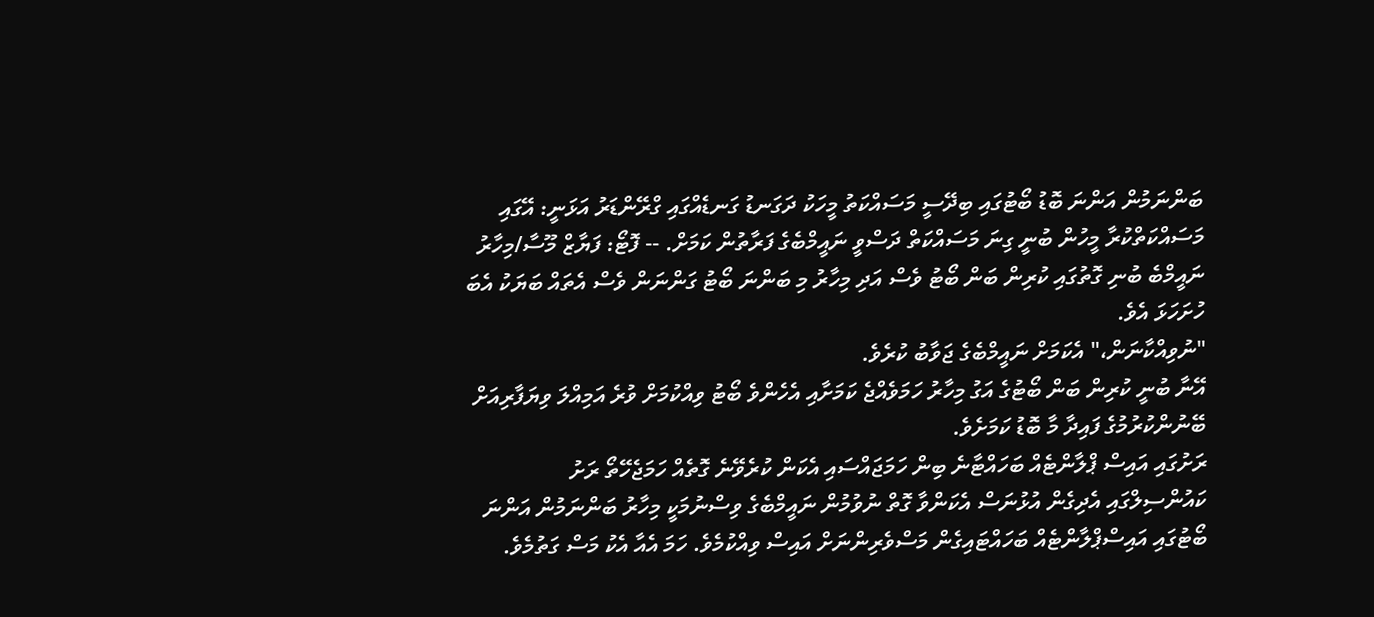ބަންނަމުން އަންނަ ބޮޑު ބޯޓުގައި ބިދޭސީ މަސައްކަތު މީހަކު ދަގަނޑު ގަނޑެއްގައި ގްރޭންޑަރު އަޅަނީ: އޭގައި މަސައްކަތްކުރާ މީހުން ބުނީ ގިނަ މަސައްކަތް ދަސްވީ ނައީމްބެގެ ފަރާތުން ކަމަށް. -- ފޮޓޯ: ފަޔާޒް މޫސާ/މިހާރު
ނައީމްބެ ބުނި ގޮތުގައި ކުރިން ބަން ބޯޓު ވެސް އަދި މިހާރު މި ބަންނަ ބޯޓު ގަންނަން ވެސް އެތައް ބަޔަކު އެބަ ހުށަހަޅަ އެވެ.
"ނުވިއްކާނަން،" އެކަމަށް ނައީމްބެގެ ޖަވާބު ކުރެވެ.
އޭނާ ބުނީ ކުރިން ބަން ބޯޓުގެ އަގު މިހާރު ހަމަވެއްޖެ ކަމަށާއި އެހެންވެ ބޯޓު ވިއްކުމަށް ވުރެ އަމިއްލަ ވިޔަފާރިއަށް ބޭނުންކުރުމުގެ ފައިދާ މާ ބޮޑު ކަމަށެވެ.
ރަށުގައި އައިސް ޕްލާންޓެއް ބަހައްޓާނެ ބިން ހަމަޖައްސައި އެކަން ކުރެވޭނެ ގޮތެއް ހަމަޖެހޭތޯ ރަށު ކައުންސިލްގައި އެދިގެން އުޅުނަސް އެކަންވާ ގޮތް ނުވުމުން ނައީމްބެގެ ވިސްނުމަކީ މިހާރު ބަންނަމުން އަންނަ ބޯޓުގައި އައިސްޕްލާންޓެއް ބަހައްޓައިގެން މަސްވެރިންނަށް އައިސް ވިއްކުމެވެ. ހަމަ އެއާ އެކު މަސް ގަތުމެވެ.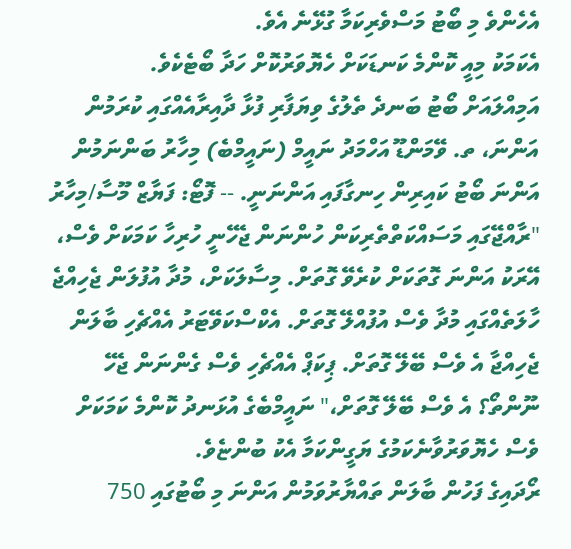އެހެންވެ މި ބޯޓު މަސްވެރިކަމާ ގުޅޭނެ އެވެ.
އެކަމަކު މިއީ ކޮންމެ ކަނޑަކަށް ހެޔޮވަރުކޮށް ހަދާ ބޯޓެކެވެ.
އަމިއްލައަށް ބޯޓު ބަނދެ ތެލުގެ ވިޔަފާރި ފުޅާ ދާއިރާއެއްގައި ކުރަމުން އަންނަ، ތ. ވޭމަންޑޫ އަހްމަދު ނައީމް (ނައީމްބެ) މިހާރު ބަންނަމުން އަންނަ ބޯޓު ކައިރިން ހިނގާފައި އަންނަނީ. -- ފޮޓޯ: ފަޔާޒް މޫސާ/މިހާރު
"ރާއްޖޭގައި މަސައްކަތްތެރިކަން ހުންނަން ޖެހޭނީ ހުރިހާ ކަމަކަށް ވެސް، އޭރަކު އަންނަ ގޮތަކަށް ކުރެވޭ ގޮތަށް. މިސާލަކަށް، މުދާ އުފުލަން ޖެހިއްޖެ ހާލަތެއްގައި މުދާ ވެސް އުފުއްލޭ ގޮތަށް. އެކްސްކަވޭޓަރު އެއްޗެހި ބާލަން ޖެހިއްޖާ އެ ވެސް ބޭލޭ ގޮތަށް. ޕިކަޕް އެއްޗެހި ވެސް ގެންނަން ޖެހޭ ނޫންތޯ؟ އެ ވެސް ބޭލޭ ގޮތަށް،" ނައީމްބެގެ އުޅަނދު ކޮންމެ ކަމަކަށް ވެސް ހެޔޮވަރުވާނެކަމުގެ ޔަގީންކަމާ އެކު ބުންޏެވެ.
ރޯދައިގެ ފަހުން ބާލަން ތައްޔާރުވަމުން އަންނަ މި ބޯޓުގައި 750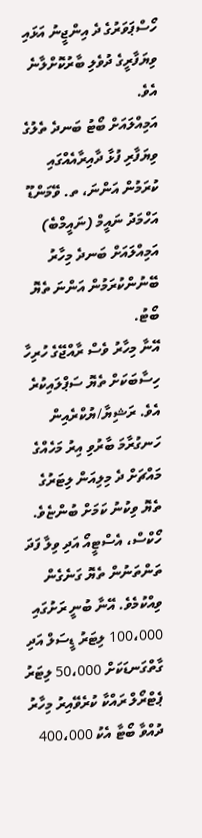ހޯސްޕަވަރުގެ ދެ އިންޖީނު އަޅައި ވިޔަފާރީގެ ދުވެލި ބާރުކޮށްލާނެ އެވެ.
އަމިއްލައަށް ބޯޓު ބަނދެ ތެލުގެ ވިޔަފާރި ފުޅާ ދާއިރާއެއްގައި ކުރަމުން އަންނަ، ތ. ވޭމަންޑޫ އަހްމަދު ނައީމް (ނައީމްބެ) އަމިއްލައަށް ބަނދެ މިހާރު ބޭނުންކުރަމުން އަންނަ ތެޔޮ ބޯޓު.
އޭނާ މިހާރު ވެސް ރާއްޖޭގެ ހުރިހާ ހިސާބަކަށް ތެޔޮ ސަޕްލައިކުރެ އެވެ. ރަޝިޔާ/ޔުކްރެއިން ހަނގުރާމަ ބާރުވި އިރު މަހެއްގެ މައްޗަށް ދެ މިލިއަން ލިޓަރުގެ ތެޔޮ ވިކުނު ކަމަށް ބުންޏެވެ. ހޯކްސް، އެސްޓީއޯ އަދި ވިލާ ފަދަ ތަންތަނުން ތެޔޮ ގަނެގެން ވިއްކުމެވެ. އޭނާ ބުނީ ރަށުގައި 100،000 ލިޓަރު ޑީސަލް އަދި ގާތްގަނޑަކަށް 50،000 ލިޓަރު ޕެޓްރޯލް ރައްކާ ކުރެވޭއިރު މިހާރު ދުއްވާ ބޯޓާ އެކު 400،000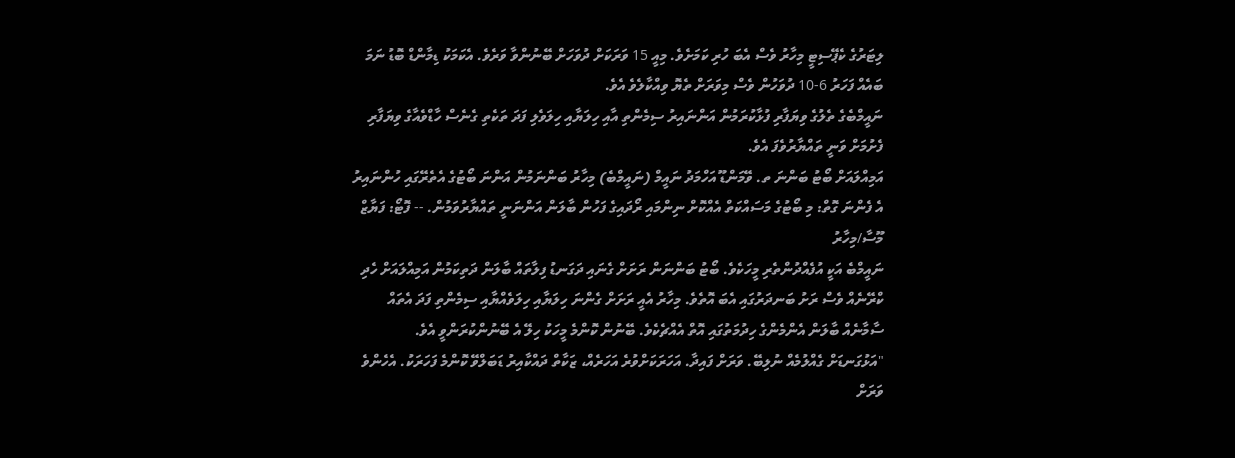ލިޓަރުގެ ކެޕޭސިޓީ މިހާރު ވެސް އެބަ ހުރި ކަމަށެވެ. މިއީ 15 ވަރަކަށް ދުވަހަށް ބޭނުންވާ ވަރެވެ. އެކަމަކު ޑިމާންޑް ބޮޑު ނަމަ ބައެއް ފަހަރު 6-10 ދުވަހުން ވެސް މިވަރަށް ތެޔޮ ވިއްކާލެވެ އެވެ.
ނައީމްބެގެ ތެލުގެ ވިޔަފާރި ފުޅާކުރަމުން އަންނައިރު ސިމެންތި އާއި ހިލަޔާއި ހިލަވެލި ފަދަ ތަކެތި ގެނެސް ހާޑްވެއާގެ ވިޔަފާރި ފެށުމަށް ވަނީ ތައްޔާރުވެފަ އެވެ.
އަމިއްލައަށް ބޯޓު ބަންނަ ތ. ވޭމަންޑޫ އަހްމަދު ނައީމް (ނައީމްބެ) މިހާރު ބަންނަމުން އަންނަ ބޯޓުގެ އެތެރޭގައި ހުންނައިރު އެ ފެންނަ ގޮތް: މި ބޯޓުގެ މަސައްކަތް އެއްކޮށް ނިންމައި ރޯދައިގެ ފަހުން ބާލަން އަންނަނީ ތައްޔާރުވަމުން. -- ފޮޓޯ: ފަޔާޒް މޫސާ/މިހާރު
ނައީމްބެ އަކީ އުފެއްދުންތެރި މީހަކެވެ. ބޯޓު ބަންނަން ރަށަށް ގެނައި ދަގަނޑު ފިލާތައް ބާލަން ދަތިކަމުން އަމިއްލައަށް ހެދި ކްރޭނެއް ވެސް ރަށު ބަނދަރުގައި އެބަ އޮތެވެ. މިހާރު އެއީ ރަށަށް ގެންނަ ހިލަޔާއި ހިލަވެއްޔާއި ސިމެންތި ފަދަ އެތައް ސާމާނެއް ބާލަން އެންމެންގެ ހިދުމަތުގައި އޮތް އެއްޗެކެވެ. ބޭނުން ކޮންމެ މީހަކު ހިލޭ އެ ބޭނުންކުރަންވީ އެވެ.
"އަޅުގަނޑަށް ގެއްލުމެއް ނުލިބޭ. ވަރަށް ފައިދާ. އަހަރަކަށްވުރެ އަހަރެއް، ޒަކާތް ދައްކާއިރު ޑަބަލްވޭ ކޮންމެ ފަހަރަކު. އެހެންވެ ވަރަށް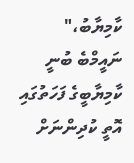ކާމިޔާބު،"
ނައީމްބެ ބުނީ ކާމިޔާބީގެ ފަހަތުގައި އޮތީ ކުދިންނަށް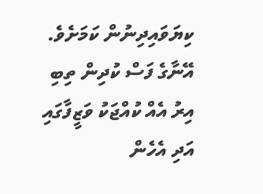ކިޔަވައިދިނުން ކަމަށެވެ. އޭނާގެ ފަސް ކުދިން ތިބި އިރު އެއް ކުއްޖަކު ވަޒީފާގައި އަދި އެހެން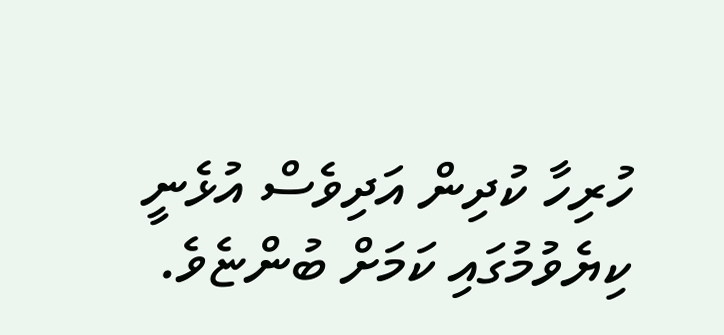ހުރިހާ ކުދިން އަދިވެސް އުޅެނީ ކިޔެވުމުގައި ކަމަށް ބުންޏެވެ.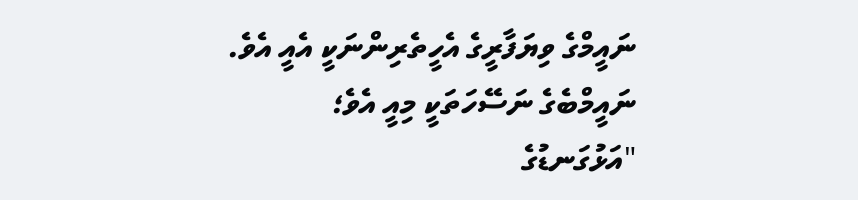ނައީމްގެ ވިޔަފާރީގެ އެހީތެރިންނަކީ އެއީ އެވެ.
ނައީމްބެގެ ނަސޭހަތަކީ މިއީ އެވެ؛
"އަޅުގަނޑުގެ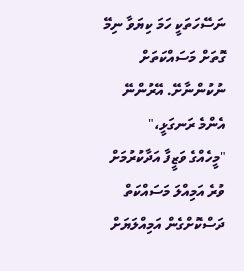ނަސޭހަތަކީ ހަމަ ކިޔަވާ ނިމޭ ގޮތަށް މަސައްކަތަށް ނުކުންނާށޭ. އޭރުންނޭ އެންމެ ރަނގަޅީ،"
"މީހެއްގެ ވަޒީފާ އަދާކުރުމަށް ވުރެ އަމިއްލަ މަސައްކަތް ދަސްކޮށްގެން އަމިއްލަޔަށް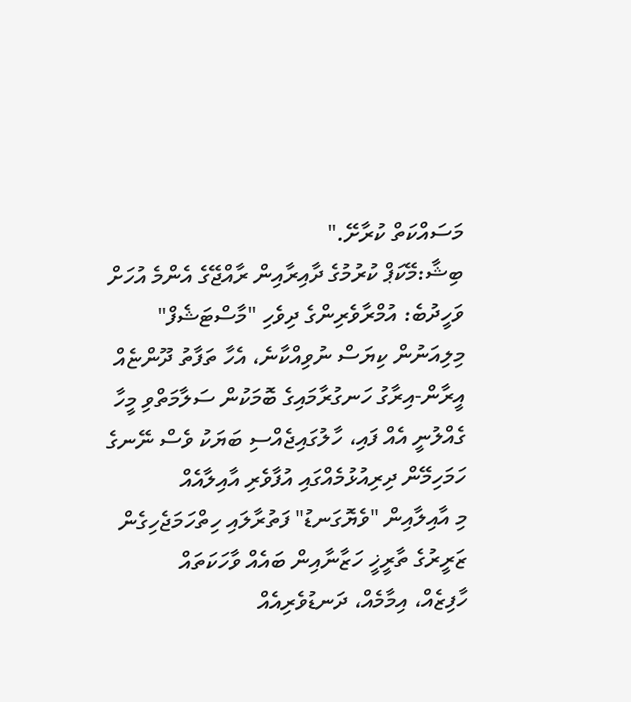މަސައްކަތް ކުރާށޭ."
ބިޝާ:މޭކަޕް ކުރުމުގެ ދާއިރާއިން ރާއްޖޭގެ އެންމެ އުހަށް
ވަހީދުބެ: އުމްރާވެރިންގެ ދިވެހި "މާސްޓަޝެފް"
މިލިއަނުން ކިޔަސް ނުވިއްކާނެ، އެހާ ތަފާތު ދޫންޏެއް
އީރާން-އިރާގު ހަނގުރާމައިގެ ބޮމަކުން ސަލާމަތްވި މީހާ
ގެއްލުނީ އެއް ފައި، ހާލުގައިޖެއްސި ބަޔަކު ވެސް ނޭނގެ
ހަމަހިމޭން ދިރިއުޅުމެއްގައި އުފާވެރި އާއިލާއެއް
މި އާއިލާއިން "ވެޔޮގަނޑު" ފަތުރާލައި ހިތްހަމަޖެހިގެން
ޒަރީރުގެ ތާރީޚީ ހަޒާނާއިން ބައެއް ވާހަކަތައް
ހާފިޒެއް، އިމާމެއް، ދަނޑުވެރިއެއް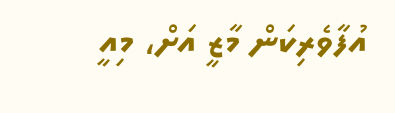އުފާވެރިކަން މާޒީ އަށް، މިއީ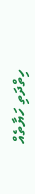ހިތްދަތި ހަޔާތެއް